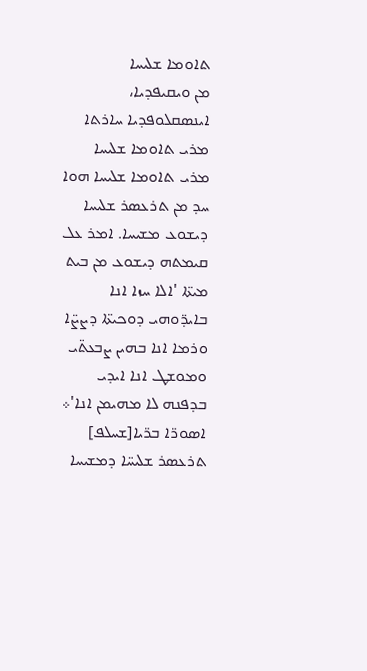ܬܐܘܡܐ ܫܠܝܚܐ
ܡܢ ܘܝܩܝܦܕܝܐ، ܐܝܢܣܩܠܘܦܕܝܐ ܚܐܪܬܐ
ܡܪܝ ܬܐܘܡܐ ܫܠܝܚܐ
ܡܪܝ ܬܐܘܡܐ ܫܠܝܚܐ ܗܘܐ ܚܕ ܡܢ ܬܪܥܣܪ ܫܠܝܚܐ ܕܝܫܘܥ ܡܫܝܚܐ. ܐܡܪ ܥܠ ܩܝܡܬܗ ܕܝܫܘܥ ܡܢ ܒܝܬ ܡܝܬ̈ܐ 'ܐܠܐ ܚܙܐ ܐܢܐ ܒܐܝܕ̈ܘܗܝ ܕܘܟܝܬ̈ܐ ܕܨܨ̈ܐ ܘܪܡܐ ܐܢܐ ܒܗܝܢ ܨܒܥܬ̈ܝ ܘܡܘܫܛ ܐܢܐ ܐܝܕܝ ܒܕܦܢܗ ܠܐ ܡܗܝܡܢ ܐܢܐ'܀
ܐܣܘܪ̈ܐ ܒܪ̈ܝܐ[ܫܚܠܦ]
ܬܪܥܣܪ ܫܠܝܚ̈ܐ ܕܡܫܝܚܐ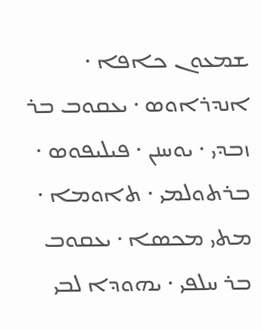ܫܡܥܘܢ ܟܐܦܐ · ܐܢܕܪܐܘܣ · ܝܥܩܘܒ ܒܪ ܙܒܕܝ · ܝܘܚܢܢ · ܦܝܠܝܦܘܣ · ܒܪܬܘܠܡܝ · ܬܐܘܡܐ · ܡܬܝ ܡܟܣܐ · ܝܥܩܘܒ ܒܪ ܚܠܦܝ · ܝܗܘܕܐ ܠܒܝ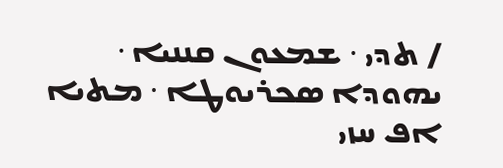/ ܬܕܝ · ܫܡܥܘܢ ܩܢܢܝܐ · ܝܗܘܕܐ ܣܟܪܝܘܛܐ · ܡܬܝܐ
ܐܦ ܚܙܝ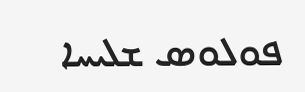ܦܘܠܘܣ ܫܠܝܚܐ